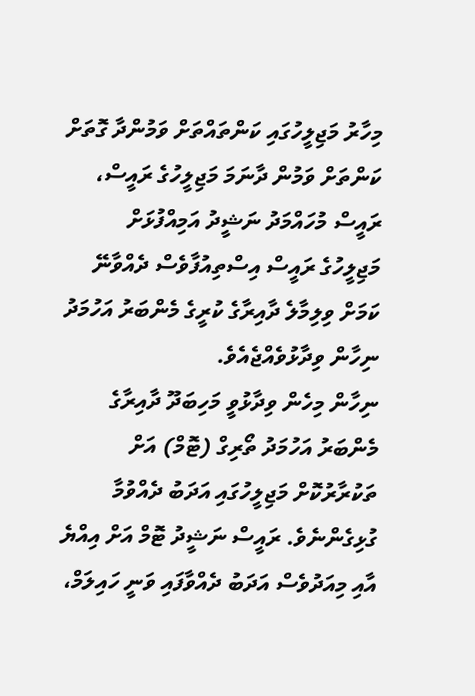މިހާރު މަޖިލީހުގައި ކަންތައްތަށް ވަމުންދާ ގޮތަށް ކަންތަށް ވަމުން ދާނަމަ މަޖިލީހުގެ ރައީސް، ރައީސް މުހައްމަދު ނަޝީދު އަމިއްފުޅަށް މަޖިލީހުގެ ރައީސް އިސްތިއުފާވެސް ދެއްވާނޭ ކަމަށް ވިލިމާލެ ދާއިރާގެ ކުރީގެ މެންބަރު އަހުމަދު ނިހާން ވިދާޅުވެއްޖެއެވެ.
ނިހާން މިހެން ވިދާޅުވީ މަހިބަދޫ ދާއިރާގެ މެންބަރު އަހުމަދު ތޯރިގް (ޓޮމް) އަށް ތަކުރާރުކޮށް މަޖިލީހުގައި އަދަބު ދެއްވުމާ ގުޅިގެންނެވެ. ރައީސް ނަޝީދު ޓޮމް އަށް އިއްޔެ އާއި މިއަދުވެސް އަދަބު ދެއްވާފައި ވަނީ ހައިލަމް،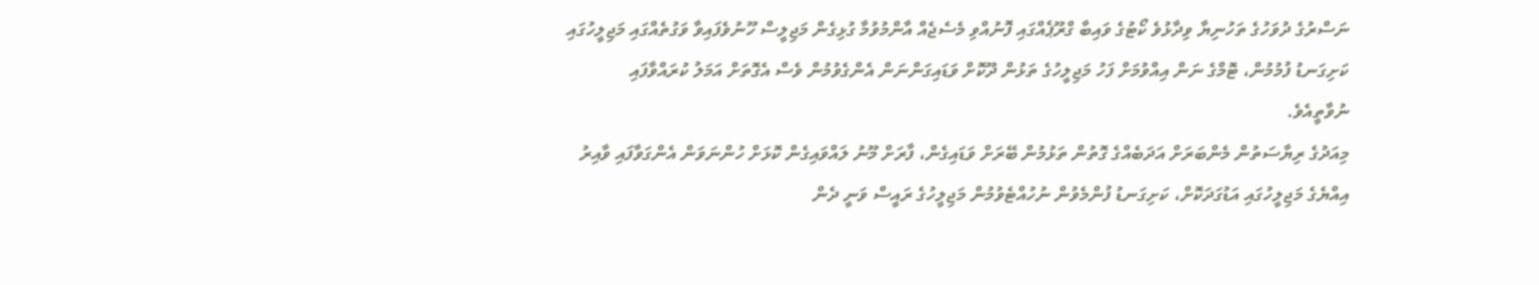ނަސްރުގެ ދުވަހުގެ ތަހުނިޔާ ވިދާޅުވެ ކޯޓުގެ ވައިބާ ގްރޫޕެއްގައި ފޮނުއްވި މެސެޖެއް އާންމުވުމާ ގުޅިގެން މަޖިލީސް ހޫނުވެފައިވާ ވަގުތެއްގައި މަޖިލީހުގައި ކަށިގަނޑު ފުމުމުން، ޓޮމްގެ ނަން އިއްވުމަށް ފަހު މަޖިލީހުގެ ތަޅުން ދޫކޮށް ވަޑައިގަންނަން އެންގެވުމުން ވެސް އެގޮތަށް އަމަލު ކުރައްވާފައި ނުވާތީއެވެ.
މިއަދުގެ ރިޔާސަތުން މެންބަރަށް އަދަބެއްގެ ގޮތުން ތަޅުމުން ބޭރަށް ވަޑައިގެން، ފާރަށް މޫނު ލައްވައިގެން ކޮޅަށް ހުންނަވަން އެންގަވާފައި ވާއިރު އިއްޔެގެ މަޖިލީހުގައި އަޑުގަދަކޮށް، ކަށިގަނޑު ފުންމެވުން ނުހުއްޓެވުމުން މަޖިލީހުގެ ރައީސް ވަނީ ދެން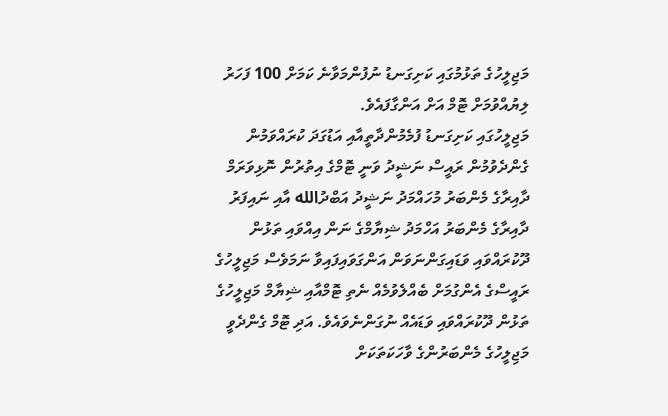މަޖިލީހުގެ ތަޅުމުގައި ކަށިގަނޑު ނުފުންމަވާނެ ކަމަށް 100 ފަހަރު ލިޔުއްވުމަށް ޓޮމް އަށް އަންގާފައެވެ.
މަޖިލީހުގައި ކަށިގަނޑު ފުމެމުންދާތީއާއި އަޑުގަދަ ކުރައްވަމުން ގެންދެވުމުން ރައީސް ނަޝީދު ވަނީ ޓޮމްގެ އިތުރުން ނޮޅިވަރަމް ދާއިރާގެ މެންބަރު މުހައްމަދު ނަޝީދު އަބްދުالله އާއި ނައިފަރު ދާއިރާގެ މެންބަރު އަހްމަދު ޝިޔާމްގެ ނަން އިއްވައި ތަޅުން ދޫކުރައްވައި ވަޑައިގަންނަވަން އަންގަވައިފައިވާ ނަމަވެސް މަޖިލީހުގެ ރައީސްގެ އެންގުމަށް ބެއްލެވުމެއް ނެތި ޓޮމްއާއި ޝިޔާމް މަޖިލީހުގެ ތަޅުން ދޫކުރައްވައި ވަޑައެއް ނުގަންނެވައެވެ. އަދި ޓޮމް ގެންދެވީ މަޖިލީހުގެ މެންބަރުންގެ ވާހަކަތަކަށް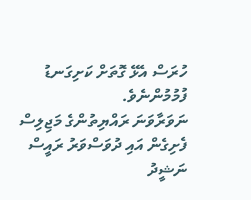ހުރަސް އެޅޭ ގޮތަށް ކަށިގަނޑު ފުމުމުންނެވެ.
ނަވަރާވަނަ ރައްޔިތުންގެ މަޖިލިސް ފެށިގެން އައި ދުވަސްވަރު ރައީސް ނަޝީދު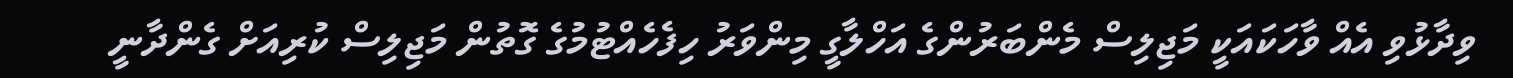ވިދާޅުވި އެއް ވާހަކައަކީ މަޖިލިސް މެންބަރުންގެ އަހްލާގީ މިންވަރު ހިފެހެއްޓުމުގެ ގޮތުން މަޖިލިސް ކުރިއަށް ގެންދާނީ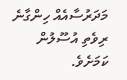މަދަރުސާއެއް ހިންގާނެ ރިވެތި އުސޫލުން ކަމަށެވެ.